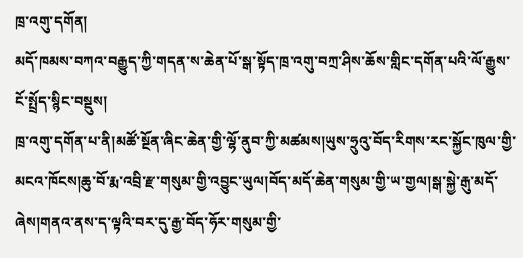ཁྲ་འགུ་དགོན།
མདོ་ཁམས་བཀའ་བརྒྱུད་ཀྱི་གདན་ས་ཆེན་པོ་སྒ་སྟོད་ཁྲ་འགུ་བཀྲ་ཤིས་ཆོས་གླིང་དགོན་པའི་ལོ་རྒྱུས་ངོ་སྤྲོད་སྙིང་བསྡུས།
ཁྲ་འགུ་དགོན་པ་ནི།མཚོ་སྔོན་ཞིང་ཆེན་གྱི་ལྷོ་ནུབ་ཀྱི་མཚམས།ཡུས་ཧྲུའུ་བོད་རིགས་རང་སྐྱོང་ཁུལ་གྱི་མངའ་ཁོངས།ཆུ་བོ་རྨ་འབྲི་རྫ་གསུམ་གྱི་འབྱུང་ཡུལ།བོད་མདོ་ཆེན་གསུམ་གྱི་ཡ་གྱལ།སྒ་སྐྱེ་རྒུ་མདོ་ཞེས།གནའ་ནས་ད་ལྟའི་བར་དུ་རྒྱ་བོད་ཧོར་གསུམ་གྱི་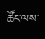ཚོང་ལས་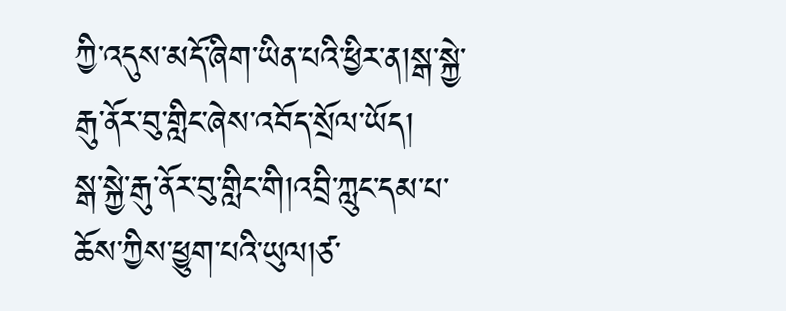ཀྱི་འདུས་མདོ་ཞིག་ཡིན་པའི་ཕྱིར་ན།སྒ་སྐྱེ་རྒུ་ནོར་བུ་གླིང་ཞེས་འབོད་སྲོལ་ཡོད།
སྒ་སྐྱེ་རྒུ་ནོར་བུ་གླིང་གི།འབྲི་ཀླུང་དམ་པ་ཆོས་ཀྱིས་ཕྱུག་པའི་ཡུལ།ཙ་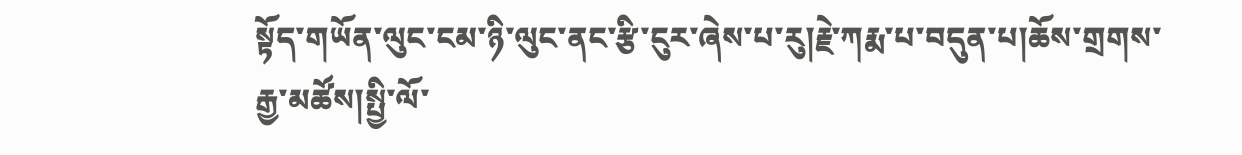སྟོད་གཡོན་ལུང་ངམ་ཉི་ལུང་ནང་རྩི་ངུར་ཞེས་པ་རུ།རྗེ་ཀརྨ་པ་བདུན་པ།ཆོས་གྲགས་རྒྱ་མཚོས།སྤྱི་ལོ་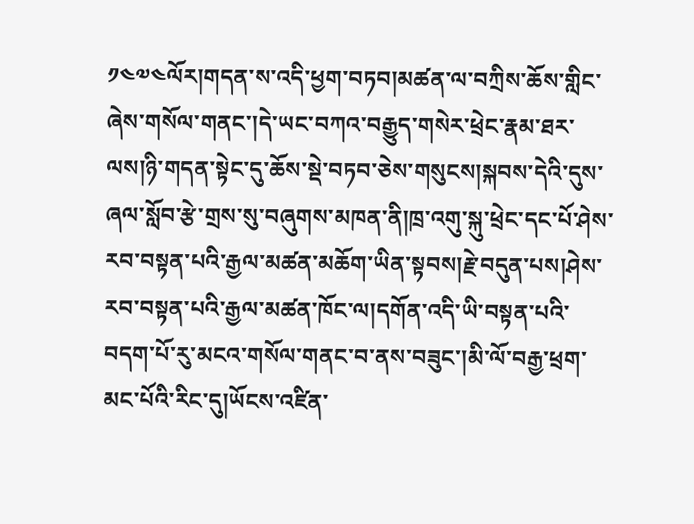༡༤༧༤ལོར།གདན་ས་འདི་ཕྱག་བཏབ།མཚན་ལ་བཀྲིས་ཆོས་གླིང་ཞེས་གསོལ་གནང་།དེ་ཡང་བཀའ་བརྒྱུད་གསེར་ཕྲེང་རྣམ་ཐར་ལས།ཉི་གདན་སྟེང་དུ་ཆོས་སྡེ་བཏབ་ཅེས་གསུངས།སྐབས་དེའི་དུས་ཞལ་སློབ་རྩེ་གྲས་སུ་བཞུགས་མཁན་ནི།ཁྲ་འགུ་སྐུ་ཕྲེང་དང་པོ་ཤེས་རབ་བསྟན་པའི་རྒྱལ་མཚན་མཆོག་ཡིན་སྟབས།རྗེ་བདུན་པས།ཤེས་རབ་བསྟན་པའི་རྒྱལ་མཚན་ཁོང་ལ།དགོན་འདི་ཡི་བསྟན་པའི་བདག་པོ་རུ་མངའ་གསོལ་གནང་བ་ནས་བཟུང་།མི་ལོ་བརྒྱ་ཕྲག་མང་པོའི་རིང་དུ།ཡོངས་འཛིན་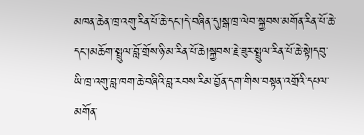མཁན་ཆེན་ཁྲ་འགུ་རིན་པོ་ཆེ་དང་།དེ་བཞིན་དུ།སྒ་ཁྲ་ལེབ་སྐྱབས་མགོན་རིན་པོ་ཆེ་དང་།མཆོག་སྤྲུལ་བློ་གྲོས་ཉི་མ་རིན་པོ་ཆེ།སྐྱབས་རྗེ་ཟུར་སྤྲུལ་རིན་པོ་ཆེ་སྟེ།དབུ་ཡི་ཁྲ་འགུ་བླ་ཁག་ཆེ་བཞིའི་བླ་རབས་རིམ་བྱོན་དག་གིས་བསྟན་འགྲོའི་དཔལ་མགོན་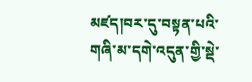མཛད།བར་དུ་བསྟན་པའི་གཞི་མ་དགེ་འདུན་གྱི་སྡེ་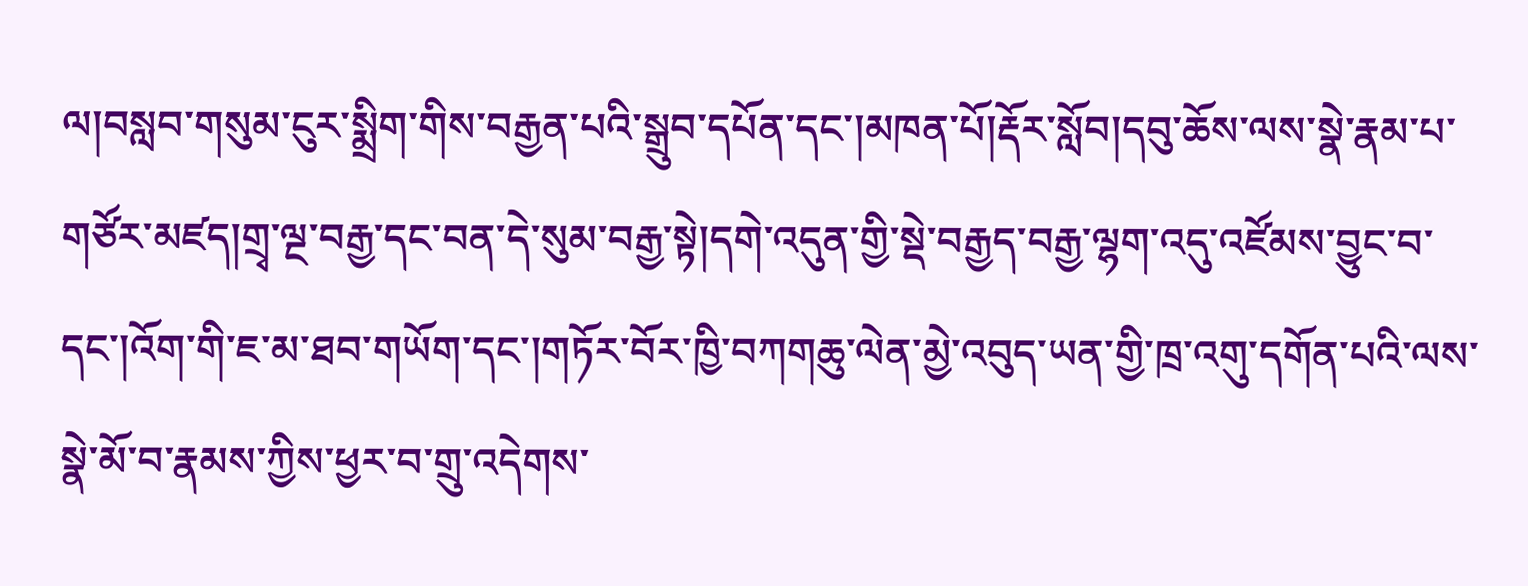ལ།བསླབ་གསུམ་ངུར་སྨྲིག་གིས་བརྒྱན་པའི་སྒྲུབ་དཔོན་དང་།མཁན་པོ།རྡོར་སློབ།དབུ་ཆོས་ལས་སྣེ་རྣམ་པ་གཙོར་མཛད།གྲྭ་ལྔ་བརྒྱ་དང་བན་དེ་སུམ་བརྒྱ་སྟེ།དགེ་འདུན་གྱི་སྡེ་བརྒྱད་བརྒྱ་ལྷག་འདུ་འཛོམས་བྱུང་བ་དང་།འོག་གི་ཇ་མ་ཐབ་གཡོག་དང་།གཏོར་བོར་ཁྱི་བཀགཆུ་ལེན་མྱེ་འབུད་ཡན་གྱི་ཁྲ་འགུ་དགོན་པའི་ལས་སྣེ་མོ་བ་རྣམས་ཀྱིས་ཕྱར་བ་གྲུ་འདེགས་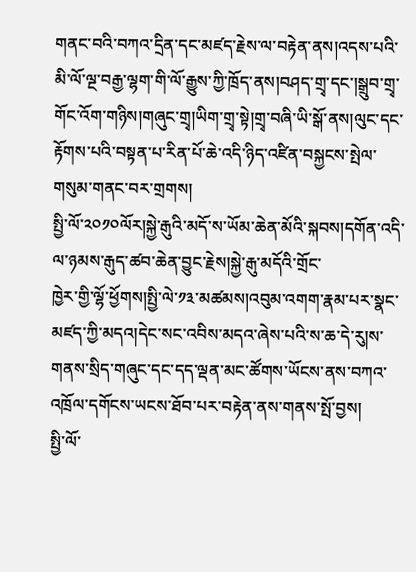གནང་བའི་བཀའ་དྲིན་དང་མཛད་རྗེས་ལ་བརྟེན་ནས།འདས་པའི་མི་ལོ་ལྔ་བརྒྱ་ལྷག་གི་ལོ་རྒྱུས་ཀྱི་ཁྲོད་ནས།བཤད་གྲྭ་དང་།སྒྲུབ་གྲྭ་གོང་འོག་གཉིས།གཞུང་གྲྭ།ཡིག་གྲྭ་སྟེ།གྲྭ་བཞི་ཡི་སྒོ་ནས།ལུང་དང་རྟོགས་པའི་བསྟན་པ་རིན་པོ་ཆེ་འདི་ཉིད་འཛིན་བསྐྱངས་སྤེལ་གསུམ་གནང་བར་གྲགས།
སྤྱི་ལོ་༢༠༡༠ལོར།སྐྱེ་རྒུའི་མདོ་ས་ཡོམ་ཆེན་མོའི་སྐབས།དགོན་འདི་ལ་ཉམས་རྒུད་ཚབ་ཆེན་བྱུང་རྗེས།སྐྱེ་རྒུ་མདོའི་གྲོང་
ཁྱེར་གྱི་ལྷོ་ཕྱོགས།སྤྱི་ལེ་༡༣་མཚམས།འབུམ་འགག་རྣམ་པར་སྣང་མཛད་ཀྱི་མདའ།དེང་སང་འབིས་མདའ་ཞེས་པའི་ས་ཆ་དེ་རུ།ས་གནས་སྲིད་གཞུང་དང་དད་ལྡན་མང་ཚོགས་ཡོངས་ནས་བཀའ་འཁྲོལ་དགོངས་ཡངས་ཐོབ་པར་བརྟེན་ནས་གནས་སྤོ་བྱས།
སྤྱི་ལོ་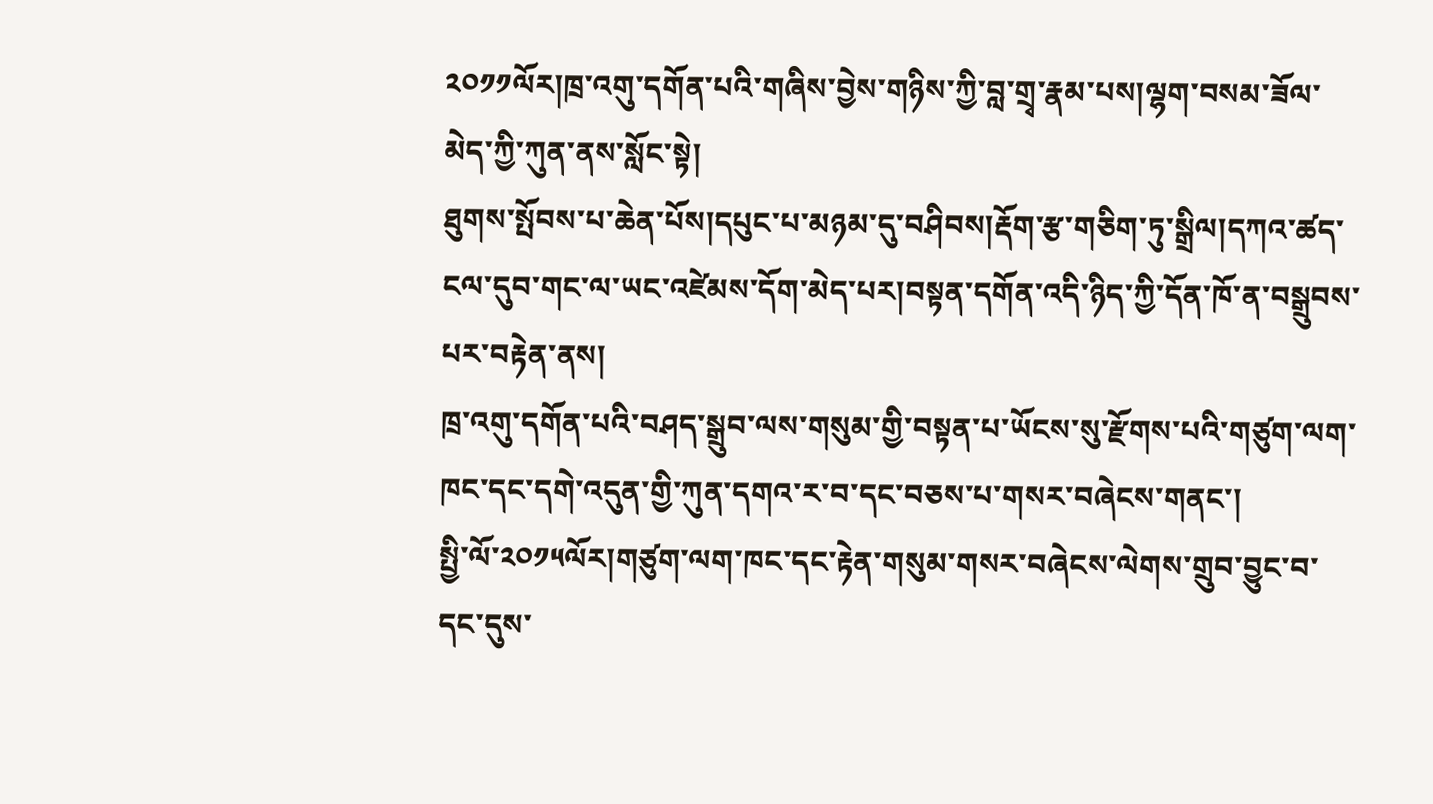༢༠༡༡ལོར།ཁྲ་འགུ་དགོན་པའི་གཞིས་བྱེས་གཉིས་ཀྱི་བླ་གྲྭ་རྣམ་པས།ལྷག་བསམ་ཟོལ་མེད་ཀྱི་ཀུན་ནས་སློང་སྟེ།
ཐུགས་སྤོབས་པ་ཆེན་པོས།དཔུང་པ་མཉམ་དུ་བཤིབས།རྡོག་རྩ་གཅིག་ཏུ་སྒྲིལ།དཀའ་ཚད་ངལ་དུབ་གང་ལ་ཡང་འཛེམས་དོག་མེད་པར།བསྟན་དགོན་འདི་ཉིད་ཀྱི་དོན་ཁོ་ན་བསྒྲུབས་པར་བརྟེན་ནས།
ཁྲ་འགུ་དགོན་པའི་བཤད་སྒྲུབ་ལས་གསུམ་གྱི་བསྟན་པ་ཡོངས་སུ་རྫོགས་པའི་གཙུག་ལག་ཁང་དང་དགེ་འདུན་གྱི་ཀུན་དགའ་ར་བ་དང་བཅས་པ་གསར་བཞེངས་གནང་།
སྤྱི་ལོ་༢༠༡༥ལོར།གཙུག་ལག་ཁང་དང་རྟེན་གསུམ་གསར་བཞེངས་ལེགས་གྲུབ་བྱུང་བ་དང་དུས་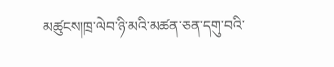མཚུངས།ཁྲ་ལེབ་ཉི་མའི་མཚན་ཅན་དགུ་བའི་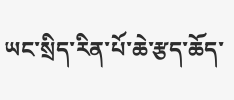ཡང་སྲིད་རིན་པོ་ཆེ་རྩད་ཆོད་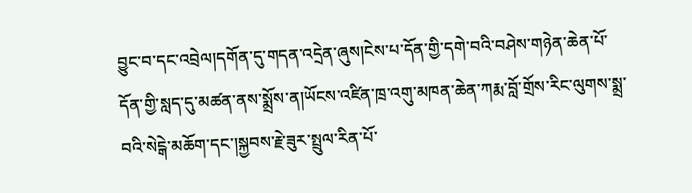བྱུང་བ་དང་འབྲེལ།དགོན་དུ་གདན་འདྲེན་ཞུས།ངེས་པ་དོན་གྱི་དགེ་བའི་བཤེས་གཉེན་ཆེན་པོ་དོན་གྱི་སླད་དུ་མཚན་ནས་སྨྲོས་ན།ཡོངས་འཛིན་ཁྲ་འགུ་མཁན་ཆེན་ཀརྨ་བློ་གྲོས་རིང་ལུགས་སྨྲ་བའི་སེངྒེ་མཆོག་དང་།སྐྱབས་རྗེ་ཟུར་སྤྲུལ་རིན་པོ་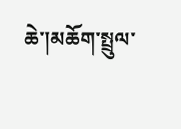ཆེ་།མཆོག་སྤྲུལ་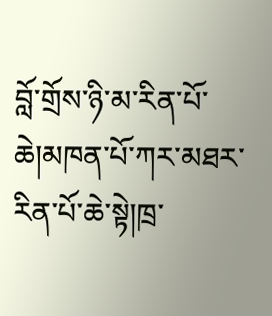བློ་གྲོས་ཉི་མ་རིན་པོ་ཆེ།མཁན་པོ་ཀར་མཐར་རིན་པོ་ཆེ་སྟེ།ཁྲ་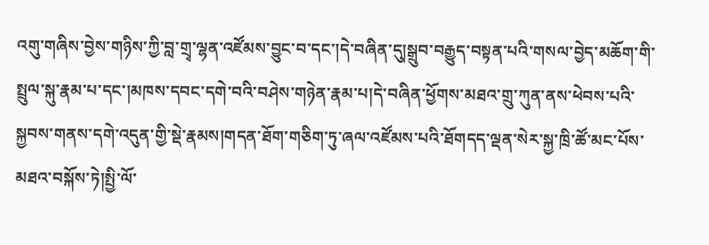འགུ་གཞིས་བྱེས་གཉིས་ཀྱི་བླ་གྲྭ་ལྷན་འཛོམས་བྱུང་བ་དང་།དེ་བཞིན་དུ།སྒྲུབ་བརྒྱུད་བསྟན་པའི་གསལ་བྱེད་མཆོག་གི་སྤྲུལ་སྐུ་རྣམ་པ་དང་།མཁས་དབང་དགེ་བའི་བཤེས་གཉེན་རྣམ་པ།དེ་བཞིན་ཕྱོགས་མཐའ་གྲུ་ཀུན་ནས་ཕེབས་པའི་སྐྱབས་གནས་དགེ་འདུན་གྱི་སྡེ་རྣམས།གདན་ཐོག་གཅིག་ཏུ་ཞལ་འཛོམས་པའི་ཐོགདད་ལྡན་སེར་སྐྱ་ཁྲི་ཚོ་མང་པོས་མཐའ་བསྐོས་ཏེ།སྤྱི་ལོ་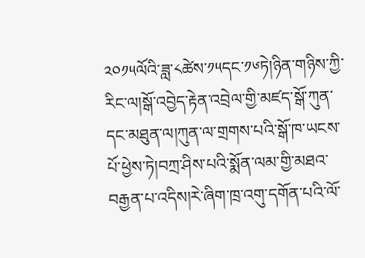༢༠༡༥ལོའི་ཟླ་༨ཚེས་༡༥དང་༡༦ཏེ།ཉིན་གཉིས་ཀྱི་རིང་ལ།སྒོ་འབྱེད་རྟེན་འབྲེལ་གྱི་མཛད་སྒོ་ཀུན་དང་མཐུན་ལ།ཀུན་ལ་གྲགས་པའི་སྒོ་ཁ་ཡངས་པོ་ཕྱེས་ཏེ།བཀྲ་ཤིས་པའི་སྨོན་ལམ་གྱི་མཐའ་བརྒྱན་པ་འདིས།རེ་ཞིག་ཁྲ་འགུ་དགོན་པའི་ལོ་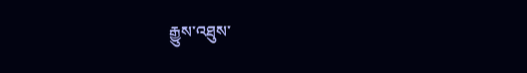རྒྱུས་འཐུས་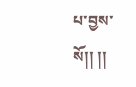པ་བྱས་སོ།། །།